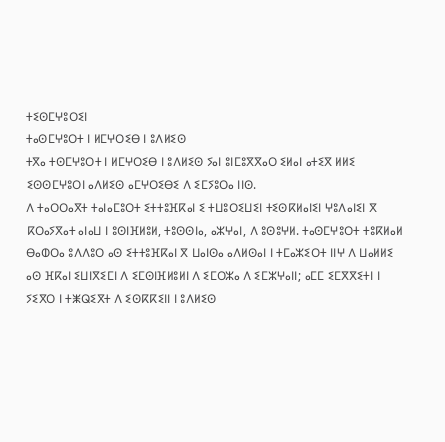ⵜⵉⵙⵎⵖⵓⵔⵉⵏ
ⵜⴰⵙⵎⵖⵓⵔⵜ ⵏ ⵍⵎⵖⵔⵉⴱ ⵏ ⵓⴷⵍⵉⵙ
ⵜⴳⴰ ⵜⵙⵎⵖⵓⵔⵜ ⵏ ⵍⵎⵖⵔⵉⴱ ⵏ ⵓⴷⵍⵉⵙ ⵢⴰⵏ ⵓⵏⵎⵓⴳⴳⴰⵔ ⵉⵍⴰⵏ ⴰⵜⵉⴳ ⵍⵍⵉ ⵉⵙⵙⵎⵖⵓⵔⵏ ⴰⴷⵍⵉⵙ ⴰⵎⵖⵔⵉⴱⵉ ⴷ ⵉⵎⵢⵓⵔⴰ ⵏⵏⵙ.
ⴷ ⵜⴰⵔⵔⴰⴳⵜ ⵜⴰⵏⴰⵎⵓⵔⵜ ⵉⵜⵜⵓⴼⴽⴰⵏ ⵉ ⵜⵡⵓⵔⵉⵡⵉⵏ ⵜⵉⵙⴽⵍⴰⵏⵉⵏ ⵖⵓⴷⴰⵏⵉⵏ ⴳ ⴽⵔⴰⵢⴳⴰⵜ ⴰⵏⴰⵡ ⵏ ⵓⵙⵏⴼⵍⵓⵍ, ⵜⵓⵙⵙⵏⴰ, ⴰⵣⵖⴰⵏ, ⴷ ⵓⵙⵓⵖⵍ. ⵜⴰⵙⵎⵖⵓⵔⵜ ⵜⵓⴽⵍⴰⵍ ⴱⴰⵀⵔⴰ ⵓⴷⴷⵓⵔ ⴰⵙ ⵉⵜⵜⵓⴼⴽⴰⵏ ⴳ ⵡⴰⵏⵙⴰ ⴰⴷⵍⵙⴰⵏ ⵏ ⵜⵎⴰⵣⵉⵔⵜ ⵏⵏⵖ ⴷ ⵡⴰⵍⵍⵉ ⴰⵙ ⴼⴽⴰⵏ ⵉⵡⵏⴳⵉⵎⵏ ⴷ ⵉⵎⵙⵏⴼⵍⵓⵍⵏ ⴷ ⵉⵎⵔⵣⴰ ⴷ ⵉⵎⵣⵖⴰⵏⵏ; ⴰⵎⵎ ⵉⵎⴳⴳⵉⵜⵏ ⵏ ⵢⵉⴳⵔ ⵏ ⵜⵥⵕⵉⴳⵜ ⴷ ⵉⵙⴽⴽⵉⵏⵏ ⵏ ⵓⴷⵍⵉⵙ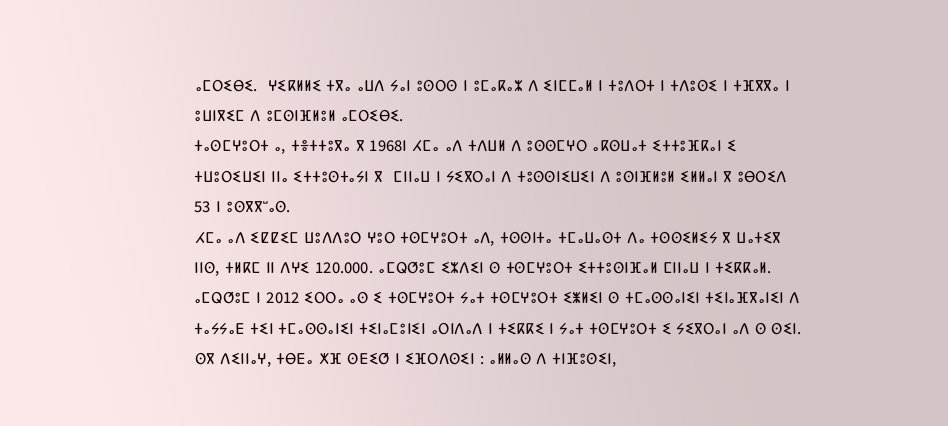ⴰⵎⵔⵉⴱⵉ.  ⵖⵉⴽⵍⵍⵉ ⵜⴳⴰ ⴰⵡⴷ ⵢⴰⵏ ⵓⵙⵔⵙ ⵏ ⵓⵎⴰⴽⴰⵣ ⴷ ⵉⵏⵎⵎⴰⵍ ⵏ ⵜⵓⴷⵔⵜ ⵏ ⵜⴷⵓⵙⵉ ⵏ ⵜⴼⴳⴳⴰ ⵏ ⵓⵡⵏⴳⵉⵎ ⴷ ⵓⵎⵙⵏⴼⵍⵓⵍ ⴰⵎⵔⵉⴱⵉ.
ⵜⴰⵙⵎⵖⵓⵔⵜ ⴰ, ⵜⴻⵜⵜⵓⴳⴰ ⴳ 1968ⵏ ⵃⵎⴰ ⴰⴷ ⵜⴷⵡⵍ ⴷ ⵓⵙⵙⵎⵖⵔ ⴰⴽⵙⵡⴰⵜ ⵉⵜⵜⵓⴼⴽⴰⵏ ⵉ ⵜⵡⵓⵔⵉⵡⵉⵏ ⵏⵏⴰ ⵉⵜⵜⵓⵙⵜⴰⵢⵏ ⴳ  ⵎⵏⵏⴰⵡ ⵏ ⵢⵉⴳⵔⴰⵏ ⴷ ⵜⵓⵙⵙⵏⵉⵡⵉⵏ ⴷ ⵓⵙⵏⴼⵍⵓⵍ ⵉⵍⵍⴰⵏ ⴳ ⵓⴱⵔⵉⴷ 53 ⵏ ⵓⵙⴳⴳⵯⴰⵙ.
ⵃⵎⴰ ⴰⴷ ⵉⵇⵇⵉⵎ ⵡⵓⴷⴷⵓⵔ ⵖⵓⵔ ⵜⵙⵎⵖⵓⵔⵜ ⴰⴷ, ⵜⵙⵙⵏⵜⴰ ⵜⵎⴰⵡⴰⵙⵜ ⴷⴰ ⵜⵙⵙⵉⵍⵉⵢ ⴳ ⵡⴰⵜⵉⴳ ⵏⵏⵙ, ⵜⵍⴽⵎ ⵏⵏ ⴷⵖⵉ 120.000. ⴰⵎⵕⵚⵓⵎ ⵉⵣⴷⵉⵏ ⵙ ⵜⵙⵎⵖⵓⵔⵜ ⵉⵜⵜⵓⵙⵏⴼⴰⵍ ⵎⵏⵏⴰⵡ ⵏ ⵜⵉⴽⴽⴰⵍ. ⴰⵎⵕⵚⵓⵎ ⵏ 2012 ⵉⵔⵔⴰ ⴰⵙ ⵉ ⵜⵙⵎⵖⵓⵔⵜ ⵢⴰⵜ ⵜⵙⵎⵖⵓⵔⵜ ⵉⵥⵍⵉⵏ ⵙ ⵜⵎⴰⵙⵙⴰⵏⵉⵏ ⵜⵉⵏⴰⴼⴳⴰⵏⵉⵏ ⴷ ⵜⴰⵢⵢⴰⴹ ⵜⵉⵏ ⵜⵎⴰⵙⵙⴰⵏⵉⵏ ⵜⵉⵏⴰⵎⵓⵏⵉⵏ ⴰⵔⵏⴷⴰⴷ ⵏ ⵜⵉⴽⴽⵉ ⵏ ⵢⴰⵜ ⵜⵙⵎⵖⵓⵔⵜ ⵉ ⵢⵉⴳⵔⴰⵏ ⴰⴷ ⵙ ⵙⵉⵏ. ⵙⴳ ⴷⵉⵏⵏⴰⵖ, ⵜⴱⴹⴰ ⵅⴼ ⵙⴹⵉⵚ ⵏ ⵉⴼⵔⴷⵙⵉⵏ : ⴰⵍⵍⴰⵙ ⴷ ⵜⵏⴼⵓⵙⵉⵏ,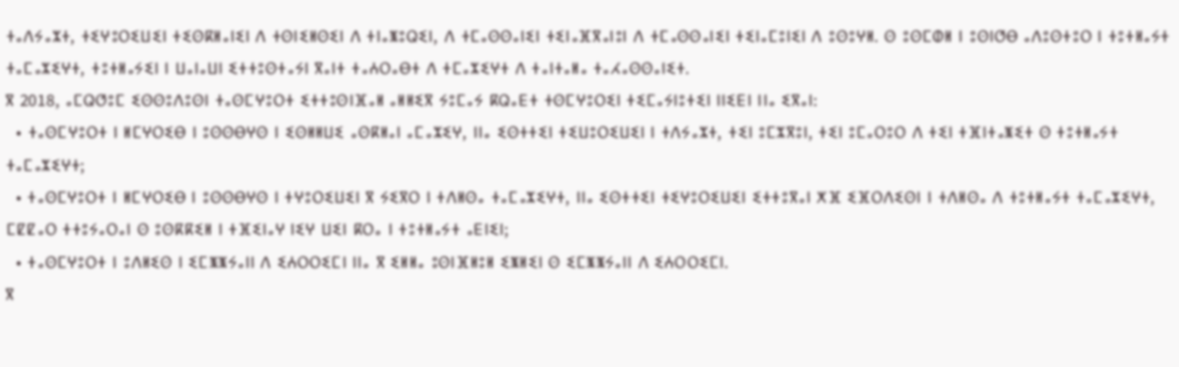ⵜⴰⴷⵢⴰⵣⵜ, ⵜⵉⵖⵓⵔⵉⵡⵉⵏ ⵜⵉⵙⴽⵍⴰⵏⵉⵏ ⴷ ⵜⵙⵏⵉⵍⵙⵉⵏ ⴷ ⵜⵏⴰⵥⵓⵕⵉⵏ, ⴷ ⵜⵎⴰⵙⵙⴰⵏⵉⵏ ⵜⵉⵏⴰⴼⴳⴰⵏⵓⵏ ⴷ ⵜⵎⴰⵙⵙⴰⵏⵉⵏ ⵜⵉⵏⴰⵎⵓⵏⵉⵏ ⴷ ⵓⵙⵓⵖⵍ. ⵙ ⵓⵙⵎⵀⵍ ⵏ ⵓⵙⵏⵚⴱ ⴰⴷⵓⵙⵜⵓⵔ ⵏ ⵜⵓⵜⵍⴰⵢⵜ ⵜⴰⵎⴰⵣⵉⵖⵜ, ⵜⵓⵜⵍⴰⵢⵉⵏ ⵏ ⵡⴰⵏⴰⵡⵏ ⵉⵜⵜⵓⵙⵜⴰⵢⵏ ⴳⴰⵏⵜ ⵜⴰⵄⵔⴰⴱⵜ ⴷ ⵜⵎⴰⵣⵉⵖⵜ ⴷ ⵜⴰⵏⵜⴰⵍⴰ ⵜⴰⵃⴰⵙⵙⴰⵏⵉⵜ.
ⴳ 2018, ⴰⵎⵕⵚⵓⵎ ⵉⵙⵙⵓⴷⵓⵙⵏ ⵜⴰⵙⵎⵖⵓⵔⵜ ⵉⵜⵜⵓⵙⵏⴼⴰⵍ ⴰⵍⵍⵉⴳ ⵢⵓⵎⴰⵢ ⴽⵕⴰⴹⵜ ⵜⵙⵎⵖⵓⵔⵉⵏ ⵜⵉⵎⴰⵢⵏⵓⵜⵉⵏ ⵏⵏⵉⴹⵏ ⵏⵏⴰ ⵉⴳⴰⵏ:
  • ⵜⴰⵙⵎⵖⵓⵔⵜ ⵏ ⵍⵎⵖⵔⵉⴱ ⵏ ⵓⵙⵙⴱⵖⵙ ⵏ ⵉⵙⵍⵍⵡⵉ ⴰⵙⴽⵍⴰⵏ ⴰⵎⴰⵣⵉⵖ, ⵏⵏⴰ ⵉⵙⵜⵜⵉⵏ ⵜⵉⵡⵓⵔⵉⵡⵉⵏ ⵏ ⵜⴷⵢⴰⵣⵜ, ⵜⵉⵏ ⵓⵎⵣⴳⵓⵏ, ⵜⵉⵏ ⵓⵎⴰⵔⵓⵔ ⴷ ⵜⵉⵏ ⵜⴼⵏⵜⴰⵥⵉⵜ ⵙ ⵜⵓⵜⵍⴰⵢⵜ ⵜⴰⵎⴰⵣⵉⵖⵜ;
  • ⵜⴰⵙⵎⵖⵓⵔⵜ ⵏ ⵍⵎⵖⵔⵉⴱ ⵏ ⵓⵙⵙⴱⵖⵙ ⵏ ⵜⵖⵓⵔⵉⵡⵉⵏ ⴳ ⵢⵉⴳⵔ ⵏ ⵜⴷⵍⵙⴰ ⵜⴰⵎⴰⵣⵉⵖⵜ, ⵏⵏⴰ ⵉⵙⵜⵜⵉⵏ ⵜⵉⵖⵓⵔⵉⵡⵉⵏ ⵉⵜⵜⵓⴳⴰⵏ ⵅⴼ ⵉⴼⵔⴷⵉⵙⵏ ⵏ ⵜⴷⵍⵙⴰ ⴷ ⵜⵓⵜⵍⴰⵢⵜ ⵜⴰⵎⴰⵣⵉⵖⵜ, ⵎⵇⵇⴰⵔ ⵜⵜⵓⵢⴰⵔⴰⵏ ⵙ ⵓⵙⴽⴽⵉⵍ ⵏ ⵜⴼⵉⵏⴰⵖ ⵏⵉⵖ ⵡⵉⵏ ⴽⵔⴰ ⵏ ⵜⵓⵜⵍⴰⵢⵜ ⴰⴹⵏⵉⵏ;
  • ⵜⴰⵙⵎⵖⵓⵔⵜ ⵏ ⵓⴷⵍⵉⵙ ⵏ ⵉⵎⵥⵥⵢⴰⵏⵏ ⴷ ⵉⵄⵔⵔⵉⵎⵏ ⵏⵏⴰ ⴳ ⵉⵍⵍⴰ ⵓⵙⵏⴼⵍⵓⵍ ⵉⵥⵍⵉⵏ ⵙ ⵉⵎⵥⵥⵢⴰⵏⵏ ⴷ ⵉⵄⵔⵔⵉⵎⵏ.
ⴳ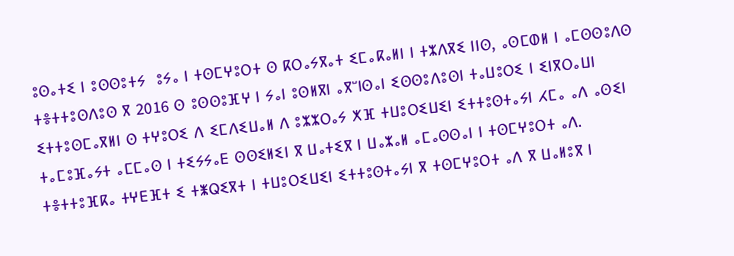ⵓⵙⴰⵜⵉ ⵏ ⵓⵙⵙⵓⵜⵢ  ⵓⵢⴰ ⵏ ⵜⵙⵎⵖⵓⵔⵜ ⵙ ⴽⵔⴰⵢⴳⴰⵜ ⵉⵎⴰⴽⴰⵍⵏ ⵏ ⵜⵣⴷⴳⵉ ⵏⵏⵙ, ⴰⵙⵎⵀⵍ ⵏ ⴰⵎⵙⵙⵓⴷⵙ  ⵜⴻⵜⵜⵓⵙⴷⵓⵙ ⴳ 2016 ⵙ ⵓⵙⵙⵓⴼⵖ ⵏ ⵢⴰⵏ ⵓⵙⵍⴳⵏ ⴰⴳⵯⵏⵙⴰⵏ ⵉⵙⵙⵓⴷⵓⵙⵏ ⵜⴰⵡⵓⵔⵉ ⵏ ⵉⵏⴳⵔⴰⵡⵏ ⵉⵜⵜⵓⵙⵎⴰⴳⵍⵏ ⵙ ⵜⵖⵓⵔⵉ ⴷ ⵉⵎⴷⵉⵡⴰⵍ ⴷ ⵓⵣⵣⵔⴰⵢ ⵅⴼ ⵜⵡⵓⵔⵉⵡⵉⵏ ⵉⵜⵜⵓⵙⵜⴰⵢⵏ ⵃⵎⴰ ⴰⴷ ⴰⵙⵉⵏ ⵜⴰⵎⵓⴼⴰⵢⵜ ⴰⵎⵎⴰⵙ ⵏ ⵜⵉⵢⵢⴰⴹ ⵙⵙⵉⵍⵉⵏ ⴳ ⵡⴰⵜⵉⴳ ⵏ ⵡⴰⵣⴰⵍ ⴰⵎⴰⵙⵙⴰⵏ ⵏ ⵜⵙⵎⵖⵓⵔⵜ ⴰⴷ. ⵜⴻⵜⵜⵓⴼⴽⴰ ⵜⵖⴹⴼⵜ ⵉ ⵜⵥⵕⵉⴳⵜ ⵏ ⵜⵡⵓⵔⵉⵡⵉⵏ ⵉⵜⵜⵓⵙⵜⴰⵢⵏ ⴳ ⵜⵙⵎⵖⵓⵔⵜ ⴰⴷ ⴳ ⵡⴰⵍⵓⴳ ⵏ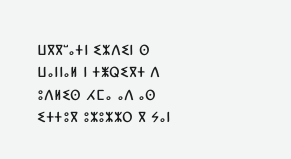ⵡⴳⴳⵯⴰⵜⵏ ⵉⵣⴷⵉⵏ ⵙ ⵡⴰⵏⵏⴰⵍ ⵏ ⵜⵥⵕⵉⴳⵜ ⴷ ⵓⴷⵍⵉⵙ ⵃⵎⴰ ⴰⴷ ⴰⵙ ⵉⵜⵜⵓⴳ ⵓⵣⵓⵣⵣⵔ ⴳ ⵢⴰⵏ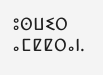ⵓⵙⵡⵉⵔ ⴰⵎⵇⵇⵔⴰⵏ.